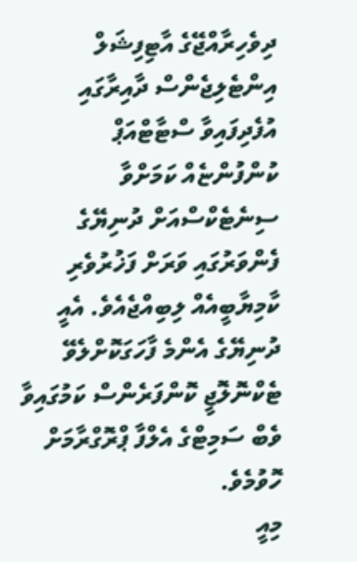ދިވެހިރާއްޖޭގެ އާޓިފިޝަލް އިންޓެލިޖެންސް ދާއިރާގައި އުފެދިފައިވާ ސްޓާޓްއަޕް ކުންފުންޏެއް ކަމަށްވާ ސިނެޓެކްސްއަށް ދުނިޔޭގެ ފެންވަރުގައި ވަރަށް ފަޚުރުވެރި ކާމިޔާބީއެއް ލިބިއްޖެއެވެ. އެއީ ދުނިޔޭގެ އެންމެ ފާހަގަކޮށްލެވޭ ޓެކްނޮލޮޖީ ކޮންފަރެންސް ކަމުގައިވާ ވެބް ސަމިޓްގެ އެލްފާ ޕްރޮގްރާމަށް ހޮވުމެވެ.
މިއީ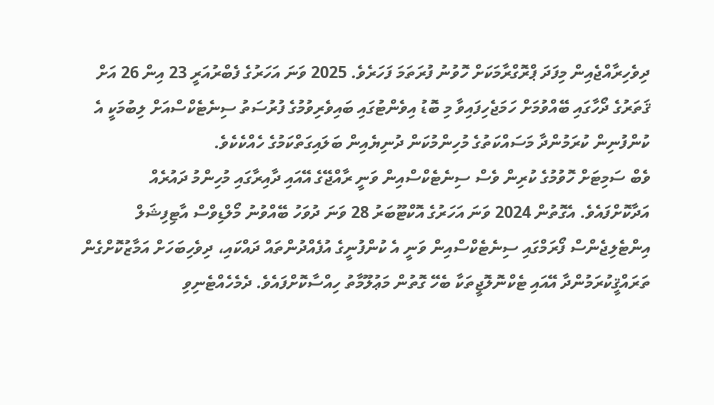ދިވެހިރާއްޖެއިން މިފަދަ ޕްރޮގްރާމަކަށް ހޮވުނު ފުރަތަމަ ފަހަރެވެ. 2025 ވަނަ އަހަރުގެ ފެބްރުއަރީ 23 އިން 26 އަށް ޤަތަރުގެ ދޯހާގައި ބޭއްވުމަށް ހަމަޖެހިފައިވާ މި ބޮޑު އިވެންޓުގައި ބައިވެރިވުމުގެ ފުރުސަތު ސިނެޓެކްސްއަށް ލިބުމަކީ އެ ކުންފުނިން ކުރަމުންދާ މަސައްކަތުގެ މުހިންމުކަން ދުނިޔެއިން ބަލައިގަތްކަމުގެ ހެއްކެކެވެ.
ވެބް ސަމިޓަށް ހޮވުމުގެ ކުރިން ވެސް ސިނެޓެކްސްއިން ވަނީ ރާއްޖޭގެ އޭއައި ދާއިރާގައި މުހިންމު ދައުރެއް އަދާކޮށްފައެވެ. އެގޮތުން 2024 ވަނަ އަހަރުގެ އޮކްޓޫބަރު 28 ވަނަ ދުވަހު ބޭއްވުނު މޯލްޑިވްސް އާޓިފިޝަލް އިންޓެލިޖެންސް ފޯރަމްގައި ސިނެޓެކްސްއިން ވަނީ އެ ކުންފުނީގެ އުފެއްދުންތައް ދައްކައި، ދިވެހިބަހަށް އަމާޒުކޮށްގެން ތަރައްޤީކުރަމުންދާ އޭއައި ޓެކްނޮލޮޖީތަކާ ބެހޭ ގޮތުން މަޢުލޫމާތު ހިއްސާކޮށްފައެވެ. ދެމެހެއްޓެނިވި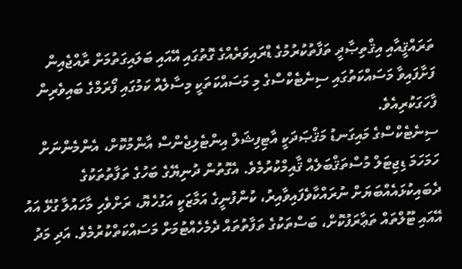ތަރައްޤީއާއި އިޤްތިޞާދީ ތަފާތުކުރުމުގެ ޑްރައިވަރެއްގެ ގޮތުގައި އޭއައި ބަލައިގަތުމަށް ރާއްޖެއިން ފަށާފައިވާ މަސައްކަތުގައި ސިނެޓެކްސްގެ މި މަސައްކަތަކީ މިސާލެއް ކަމުގައި ފޯރަމްގެ ބައިވެރިން ފާހަގަކުރިއެވެ.
ސިނެޓެކްސްގެ މައިގަނޑު މަޤްޞަދަކީ އާޓިފިޝަލް އިންޓެލިޖެންސް އާންމުކޮށް، އެންމެންނަށް ހަމަހަމަ ޑިޖިޓަލް މުސްތަޤްބަލެއް ޤާއިމްކުރުމެވެ. އެގޮތުން ދުނިޔޭގެ ބަހުގެ ތަފާތުތަކުގެ ދެބައިކުޅައެއްބަޔަށް ނުރައްކާވެފައިވާއިރު، ކުންފުނީގެ އަމާޒަކީ އަގުހެޔޮ، ރަށްވެހި މާހައުލާ ގުޅޭ އައު އޭއައި ޓޫލްތައް ތަޢާރަފުކޮށް، ބަސްތަކުގެ ތަފާތުތައް ދެމެހެއްޓުމަށް މަސައްކަތްކުރުމެވެ. އަދި މަދު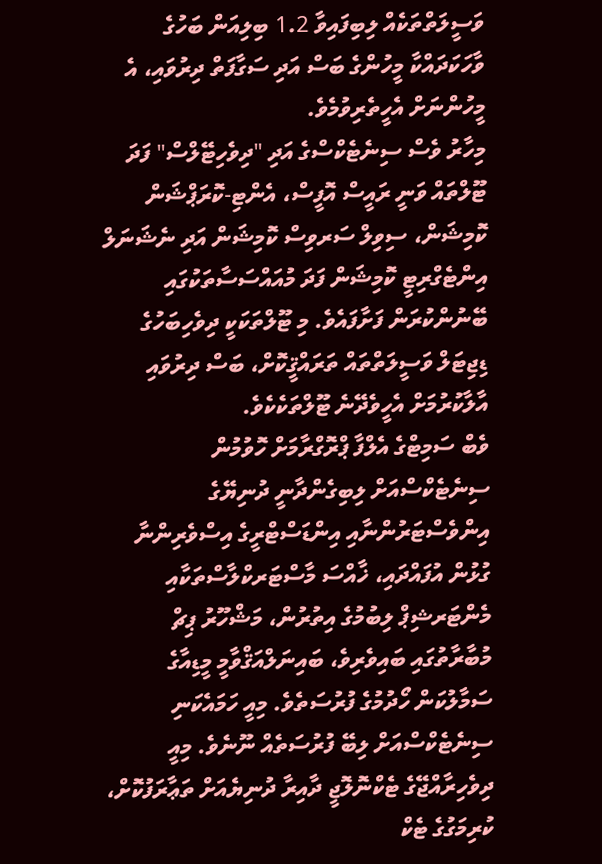ވަސީލަތްތަކެއް ލިބިފައިވާ 1.2 ބިލިއަން ބަހުގެ ވާހަކަދައްކާ މީހުންގެ ބަސް އަދި ސަގާފަތް ދިރުވައި، އެ މީހުންނަށް އެހީތެރިވުމެވެ.
މިހާރު ވެސް ސިނެޓެކްސްގެ އަދި "ދިވެހިޓޭލްސް" ފަދަ ޓޫލްތައް ވަނީ ރައީސް އޮފީސް، އެންޓި-ކޮރަޕްޝަން ކޮމިޝަން، ސިވިލް ސަރވިސް ކޮމިޝަން އަދި ނެޝަނަލް އިންޓެގްރިޓީ ކޮމިޝަން ފަދަ މުއައްސަސާތަކުގައި ބޭނުންކުރަން ފަށާފައެވެ. މި ޓޫލްތަކަކީ ދިވެހިބަހުގެ ޑިޖިޓަލް ވަސީލަތްތައް ތަރައްޤީކޮށް، ބަސް ދިރުވައި އާލާކުރުމަށް އެހީވެދޭނެ ޓޫލްތަކެކެވެ.
ވެބް ސަމިޓްގެ އެލްފާ ޕްރޮގްރާމަށް ހޮވުމުން ސިނެޓެކްސްއަށް ލިބިގެންދާނީ ދުނިޔޭގެ އިންވެސްޓަރުންނާއި އިންޑަސްޓްރީގެ އިސްވެރިންނާ ގުޅުން އުފައްދައި، ޚާއްސަ މާސްޓަރކްލާސްތަކާއި މެންޓަރޝިޕް ލިބުމުގެ އިތުރުން، މަޝްހޫރު ޕިޗް މުބާރާތުގައި ބައިވެރިވެ، ބައިނަލްއަޤްވާމީ މީޑިއާގެ ސަމާލުކަން ހޯދުމުގެ ފުރުސަތެވެ. މިއީ ހަމައެކަނި ސިނެޓެކްސްއަށް ލިބޭ ފުރުސަތެއް ނޫނެވެ. މިއީ ދިވެހިރާއްޖޭގެ ޓެކްނޮލޮޖީ ދާއިރާ ދުނިޔެއަށް ތަޢާރަފުކޮށް، ކުރިމަގުގެ ޓެކް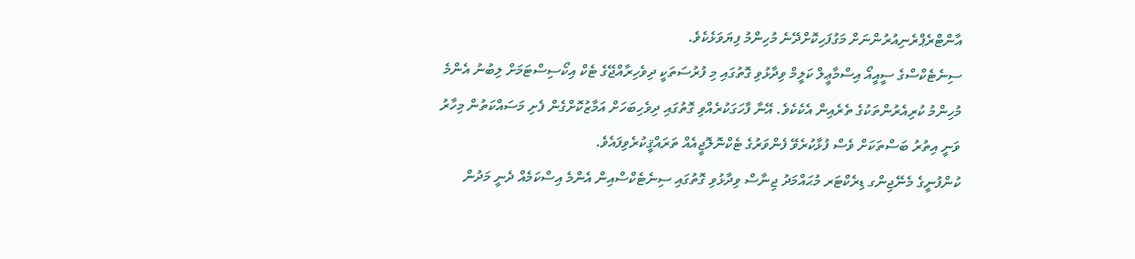އާންޓްރެޕްރެނިއުރުންނަށް މަގުފަހިކޮށްދޭނެ މުހިންމު ފިޔަވަޅެކެވެ.
ސިނެޓެކްސްގެ ސީއީއޯ އިސްމާޢީލް ކަލީމް ވިދާޅުވި ގޮތުގައި މި ފުރުސަތަކީ ދިވެހިރާއްޖޭގެ ޓެކް އިކޯސިސްޓަމަށް ލިބުނު އެންމެ މުހިންމު ކުރިއެރުންތަކުގެ ތެރެއިން އެކެކެވެ. އޭނާ ފާހަގަކުރެއްވި ގޮތުގައި ދިވެހިބަހަށް އަމާޒުކޮށްގެން ފެށި މަސައްކަތުން މިހާރު ވަނީ އިތުރު ބަސްތަކަށް ވެސް ފުޅާކުރެވޭ ފެންވަރުގެ ޓެކްނޮލޮޖީއެއް ތަރައްޤީކުރެވިފައެވެ.
ކުންފުނީގެ މެނޭޖިންގ ޑިރެކްޓަރ މުޙައްމަދު ޖިނާސް ވިދާޅުވި ގޮތުގައި ސިނެޓެކްސްއިން އެންމެ އިސްކަމެއް ދެނީ މަދުން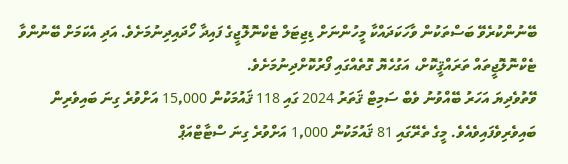ބޭނުންކުރެވޭ ބަސްތަކުން ވާހަކަދައްކާ މީހުންނަށް ޑިޖިޓަލް ޓެކްނޮލޮޖީގެ ފައިދާ ހޯދައިދިނުމަށެވެ. އަދި އެކަމަށް ބޭނުންވާ ޓެކްނޮލޮޖީތައް ތަރައްޤީކޮށް، އަގުހެޔޮ ގޮތެއްގައި ފޯރުކޮށްދިނުމަށެވެ.
ވޭތުވެދިޔަ އަހަރު ބޭއްވުނު ވެބް ސަމިޓް ޤަތަރު 2024 ގައި 118 ޤައުމަކުން 15,000 އަށްވުރެ ގިނަ ބައިވެރިން ބައިވެރިވެފައިވެއެވެ. މީގެ ތެރޭގައި 81 ޤައުމަކުން 1,000 އަށްވުރެ ގިނަ ސްޓާޓްއަޕް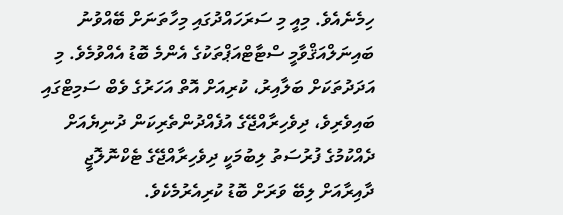ހިމެނެއެވެ. މިއީ މި ސަރަހައްދުގައި މިހާތަނަށް ބޭއްވުނު ބައިނަލްއަޤްވާމީ ސްޓާޓްއަޕްތަކުގެ އެންމެ ބޮޑު އެއްވުމެވެ. މި އަދަދުތަކަށް ބަލާއިރު، ކުރިއަށް އޮތް އަހަރުގެ ވެބް ސަމިޓްގައި ބައިވެރިވެ، ދިވެހިރާއްޖޭގެ އުފެއްދުންތެރިކަން ދުނިޔެއަށް ދެއްކުމުގެ ފުރުސަތު ލިބުމަކީ ދިވެހިރާއްޖޭގެ ޓެކްނޮލޮޖީ ދާއިރާއަށް ލިބޭ ވަރަށް ބޮޑު ކުރިއެރުމެކެވެ.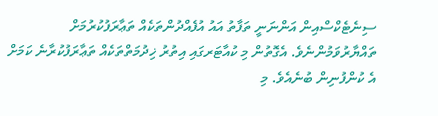ސިނެޓެކްސްއިން އަންނަނީ ތަފާތު އައު އުފެއްދުންތަކެއް ތަޢާރަފުކުރުމަށް ތައްޔާރުވަމުންނެވެ. އެގޮތުން މި ކުއާޓަރގައި އިތުރު ޚިދުމަތްތަކެއް ތަޢާރަފުކުރާނެ ކަމަށް އެ ކުންފުނިން ބުނެއެވެ. މި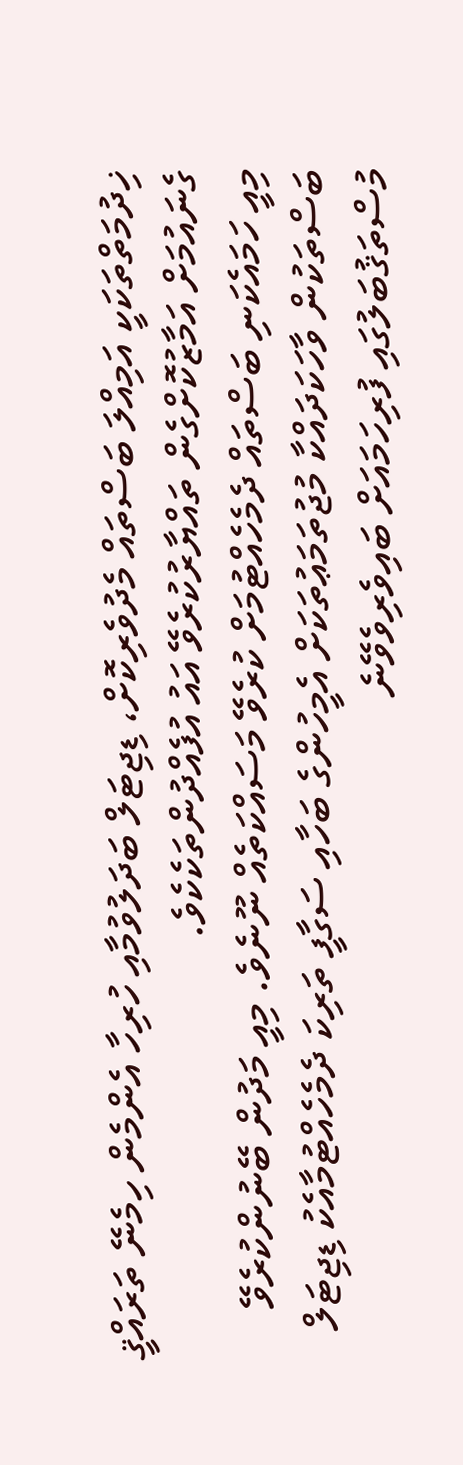ޚިދުމަތްތަކަކީ އަމިއްލަ ބަސްތައް މެދުވެރިކޮށް، ޑިޖިޓަލް ބަދަލުވުމާއި ހުރިހާ އެންމެން ހިމެނޭ ތަރައްޤީ ގެނައުމަށް އަމާޒުކޮށްގެން ތައްޔާރުކުރެވޭ އައު އުފެއްދުންތަކެކެވެ.
މިއީ ހަމައެކަނި ބަސްތައް ދެމެހެއްޓުމަށް ކުރެވޭ މަސައްކަތެއް ނޫނެވެ. މިއީ މަދުން ބޭނުންކުރެވޭ ބަސްތަކުން ވާހަކަދައްކާ މުޖުތަމަޢުތަކަށް އެމީހުންގެ ބަހާއި ސަގާފީ ތަރިކަ ދެމެހެއްޓުމާއެކު ޑިޖިޓަލް މުސްތަޤުބަލުގައި ފުރިހަމައަށް ބައިވެރިވެވޭނެ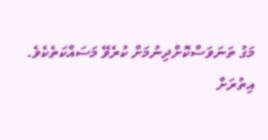މަގު ތަނަވަސްކޮށްދިނުމަށް ކުރެވޭ މަސައްކަތެކެވެ.
އިތުރަށް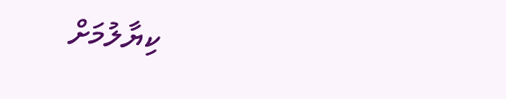ކިޔާލުމަށް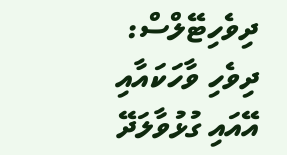ދިވެހިޓޭލްސް: ދިވެހި ވާހަކައާއި އޭއައި ގުޅުވާލަދޭ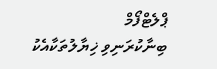ޕްލެޓްފޯމް
ބިނާކުރަނިވި ޚިޔާލުތަކާއެކު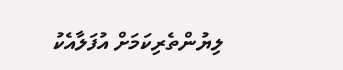ލިޔުންތެރިކަމަށް އުފަލާއެކު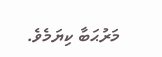މަރުޙަބާ ކިޔަމެވެ.